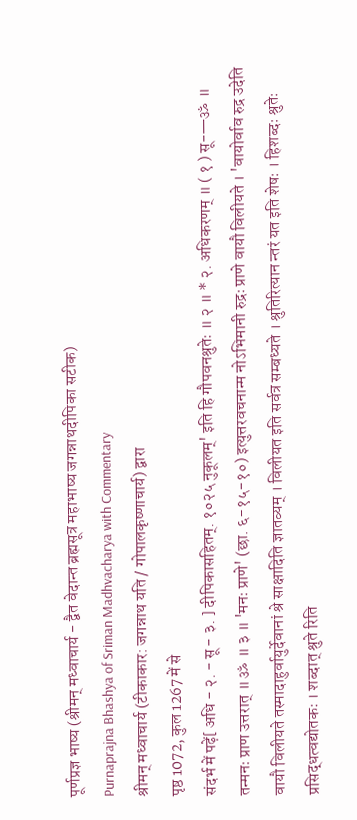पूर्णप्रज्ञ भाष्य (श्रीमन् मध्वाचार्य - द्वैत वेदान्त ब्रह्मसूत्र महाभाष्य जगन्नाथदीपिका सटीक)
Purnaprajna Bhashya of Sriman Madhvacharya with Commentary
श्रीमन् मध्वाचार्य (टीकाकार: जगन्नाथ यति / गोपालकृष्णाचार्य) द्वारा
पृष्ठ 1072, कुल 1267 में से
संदर्भ में पढ़ें[ अधि - २. - सू - ३. ] दीपिकासहितम्. १०२५ नुकूलम्' इति हि गौपवनश्रुतेः ॥ २ ॥ * २. अधिकरणम् ॥ ( १ ) सू-—ॐ ॥ तन्मनः प्राण उत्तरात् ॥ ॐ ॥ ३ ॥ 'मनः प्राणे' (छा. ६-१५-१०) इत्युत्तरवचनान्म नोऽभिमानी रुद्रः प्राणे वायौ विलीयते । 'वायोर्वाव रुद्र उदेति वायौ विलीयते तस्मादाहुर्वायुर्देवानां श्रे साक्षादिति ज्ञातव्यम् । विलीयत इति सर्वत्र सम्बध्यते । श्रुतिरित्यान न्तरं यत इति शेषः । हिशब्दः श्रुतेः प्रसिद्धत्वद्योतकः । शब्दात् श्रुते रिति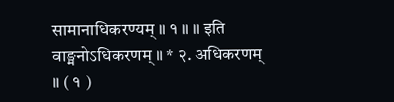सामानाधिकरण्यम् ॥ १ ॥ ॥ इति वाङ्मनोऽधिकरणम् ॥ * २. अधिकरणम् ॥ ( १ )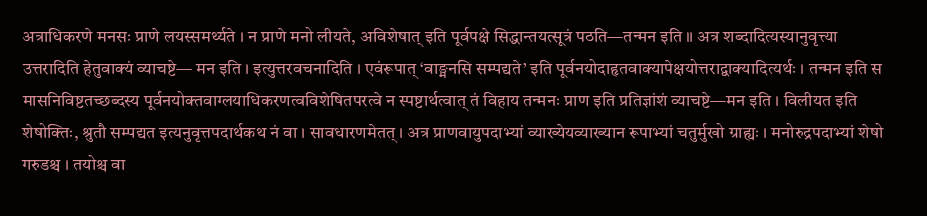अत्राधिकरणे मनसः प्राणे लयस्समर्थ्यते । न प्राणे मनो लीयते, अविशेषात् इति पूर्वपक्षे सिद्धान्तयत्सूत्रं पठति—तन्मन इति ॥ अत्र शब्दादित्यस्यानुवृत्त्या उत्तरादिति हेतुवाक्यं व्याचष्टे— मन इति । इत्युत्तरवचनादिति । एवंरूपात् ‘वाङ्मनसि सम्पद्यते’ इति पूर्वनयोदाहृतवाक्यापेक्षयोत्तराद्वाक्यादित्यर्थः । तन्मन इति स मासनिविष्टतच्छब्दस्य पूर्वनयोक्तवाग्लयाधिकरणत्वविशेषितपरत्वे न स्पष्टार्थत्वात् तं विहाय तन्मनः प्राण इति प्रतिज्ञांशं व्याचष्टे—मन इति । विलीयत इति शेषोक्तिः, श्रुतौ सम्पद्यत इत्यनुवृत्तपदार्थकथ नं वा । सावधारणमेतत् । अत्र प्राणवायुपदाभ्यां व्याख्येयव्याख्यान रूपाभ्यां चतुर्मुखो ग्राह्यः । मनोरुद्रपदाभ्यां शेषो गरुडश्च । तयोश्च वा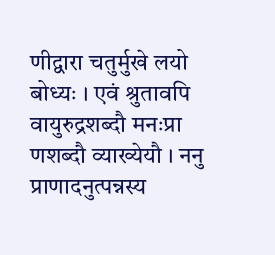णीद्वारा चतुर्मुखे लयो बोध्यः । एवं श्रुतावपि वायुरुद्रशब्दौ मनःप्रा णशब्दौ व्याख्येयौ । ननु प्राणादनुत्पन्नस्य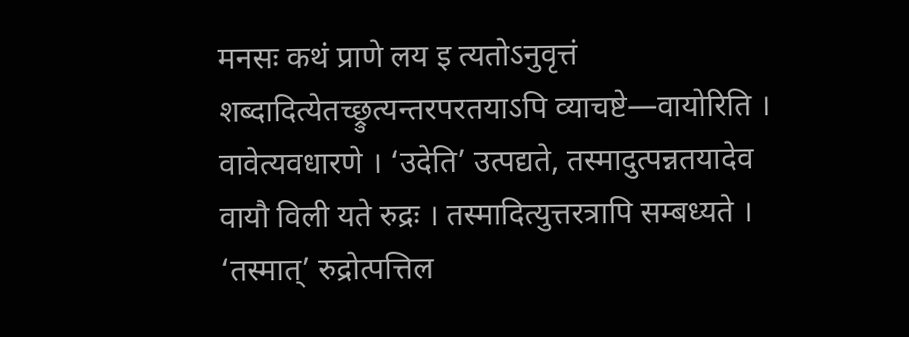मनसः कथं प्राणे लय इ त्यतोऽनुवृत्तं शब्दादित्येतच्छ्रुत्यन्तरपरतयाऽपि व्याचष्टे—वायोरिति । वावेत्यवधारणे । ‘उदेति’ उत्पद्यते, तस्मादुत्पन्नतयादेव वायौ विली यते रुद्रः । तस्मादित्युत्तरत्रापि सम्बध्यते । ‘तस्मात्’ रुद्रोत्पत्तिल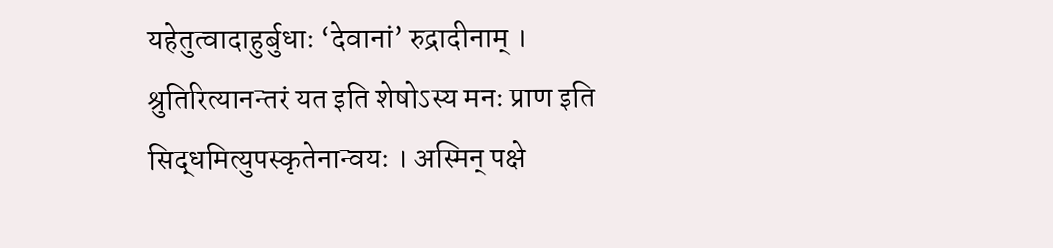यहेतुत्वादाहुर्बुधाः ‘देवानां’ रुद्रादीनाम् । श्रुतिरित्यानन्तरं यत इति शेषोऽस्य मनः प्राण इति सिद्धमित्युपस्कृतेनान्वयः । अस्मिन् पक्षे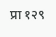प्रा १२९